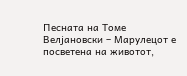Песната на Томе Велјановски – Марулецот е посветена на животот,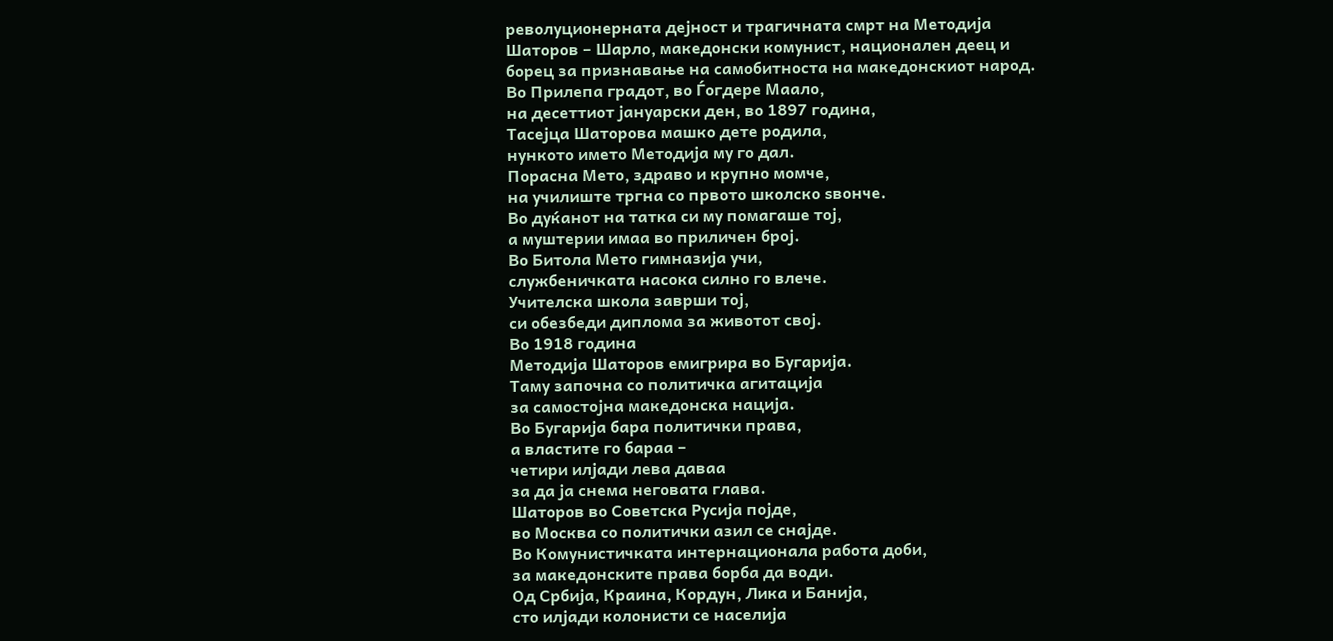револуционерната дејност и трагичната смрт на Методија Шаторов – Шарло, македонски комунист, национален деец и борец за признавање на самобитноста на македонскиот народ.
Во Прилепа градот, во Ѓогдере Маало,
на десеттиот јануарски ден, во 1897 година,
Тасејца Шаторова машко дете родила,
нункото името Методија му го дал.
Порасна Мето, здраво и крупно момче,
на училиште тргна со првото школско ѕвонче.
Во дуќанот на татка си му помагаше тој,
а муштерии имаа во приличен број.
Во Битола Мето гимназија учи,
службеничката насока силно го влече.
Учителска школа заврши тој,
си обезбеди диплома за животот свој.
Во 1918 година
Методија Шаторов емигрира во Бугарија.
Таму започна со политичка агитација
за самостојна македонска нација.
Во Бугарија бара политички права,
а властите го бараа –
четири илјади лева даваа
за да ја снема неговата глава.
Шаторов во Советска Русија појде,
во Москва со политички азил се снајде.
Во Комунистичката интернационала работа доби,
за македонските права борба да води.
Од Србија, Краина, Кордун, Лика и Банија,
сто илјади колонисти се населија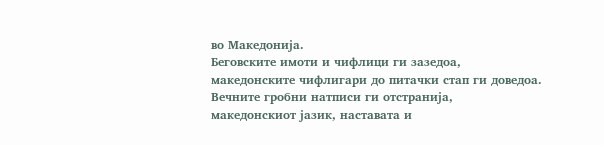во Македонија.
Беговските имоти и чифлици ги зазедоа,
македонските чифлигари до питачки стап ги доведоа.
Вечните гробни натписи ги отстранија,
македонскиот јазик, наставата и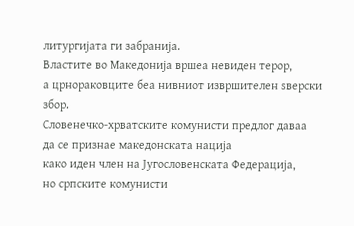литургијата ги забранија.
Властите во Македонија вршеа невиден терор,
а црнораковците беа нивниот извршителен ѕверски збор.
Словенечко-хрватските комунисти предлог даваа
да се признае македонската нација
како иден член на Југословенската Федерација,
но српските комунисти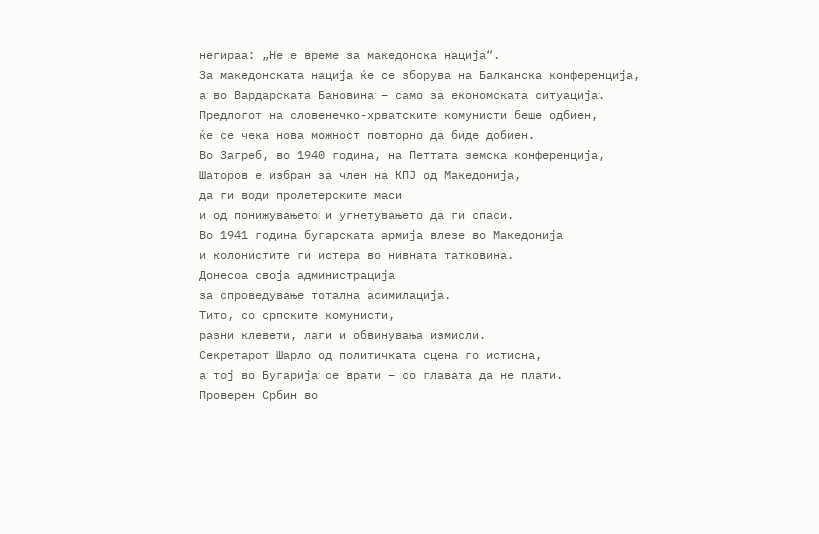негираа: „Не е време за македонска нација“.
За македонската нација ќе се зборува на Балканска конференција,
а во Вардарската Бановина – само за економската ситуација.
Предлогот на словенечко-хрватските комунисти беше одбиен,
ќе се чека нова можност повторно да биде добиен.
Во Загреб, во 1940 година, на Петтата земска конференција,
Шаторов е избран за член на КПЈ од Македонија,
да ги води пролетерските маси
и од понижувањето и угнетувањето да ги спаси.
Во 1941 година бугарската армија влезе во Македонија
и колонистите ги истера во нивната татковина.
Донесоа своја администрација
за спроведување тотална асимилација.
Тито, со српските комунисти,
разни клевети, лаги и обвинувања измисли.
Секретарот Шарло од политичката сцена го истисна,
а тој во Бугарија се врати – со главата да не плати.
Проверен Србин во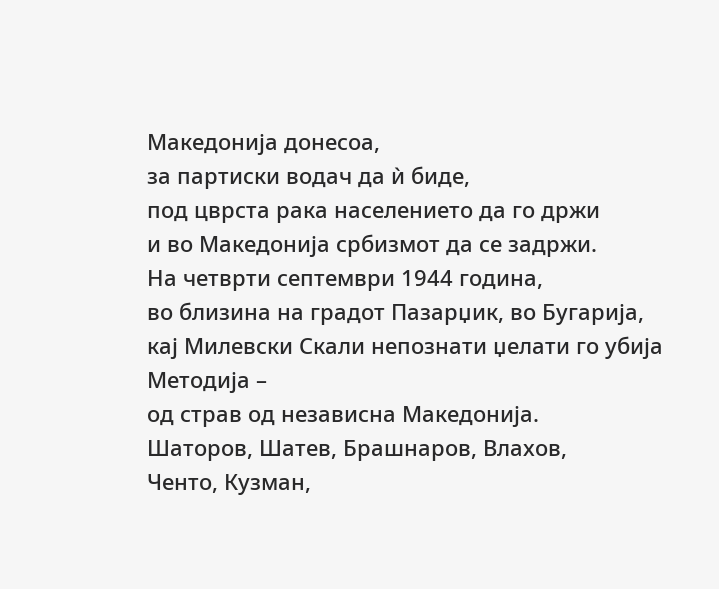Македонија донесоа,
за партиски водач да ѝ биде,
под цврста рака населението да го држи
и во Македонија србизмот да се задржи.
На четврти септември 1944 година,
во близина на градот Пазарџик, во Бугарија,
кај Милевски Скали непознати џелати го убија Методија –
од страв од независна Македонија.
Шаторов, Шатев, Брашнаров, Влахов,
Ченто, Кузман,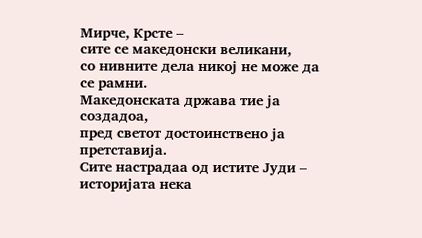Мирче, Крсте –
сите се македонски великани,
со нивните дела никој не може да се рамни.
Македонската држава тие ја создадоа,
пред светот достоинствено ја претставија.
Сите настрадаа од истите Јуди –
историјата нека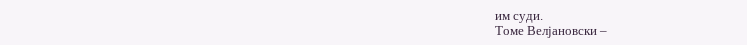им суди.
Томе Велјановски –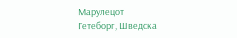Марулецот
Гетеборг, Шведска